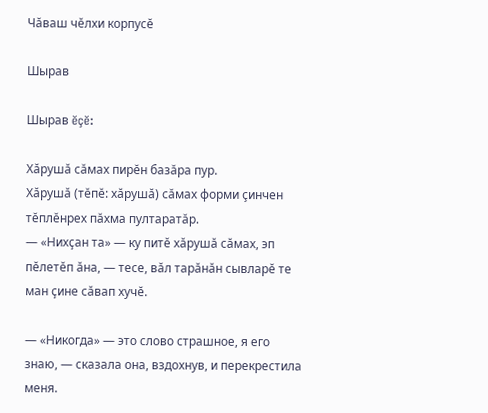Чӑваш чӗлхи корпусӗ

Шырав

Шырав ĕçĕ:

Хӑрушӑ сăмах пирĕн базăра пур.
Хӑрушӑ (тĕпĕ: хӑрушӑ) сăмах форми çинчен тĕплĕнрех пăхма пултаратăр.
— «Нихҫан та» — ку питӗ хӑрушӑ сӑмах, эп пӗлетӗп ӑна, — тесе, вӑл тарӑнӑн сывларӗ те ман ҫине сӑвап хучӗ.

— «Никогда» — это слово страшное, я его знаю, — сказала она, вздохнув, и перекрестила меня.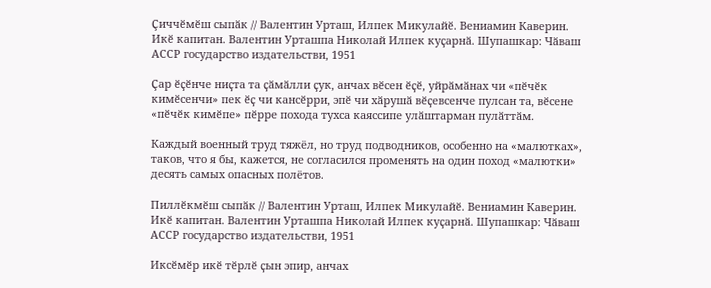Ҫиччӗмӗш сыпӑк // Валентин Урташ, Илпек Микулайӗ. Вениамин Каверин. Икӗ капитан. Валентин Урташпа Николай Илпек куҫарнӑ. Шупашкар: Чӑваш АССР государство издательстви, 1951

Ҫар ӗҫӗнче ниҫта та ҫӑмӑлли ҫук, анчах вӗсен ӗҫӗ, уйрӑмӑнах чи «пӗчӗк кимӗсенчи» пек ӗҫ чи кансӗрри, эпӗ чи хӑрушӑ вӗҫевсенче пулсан та, вӗсене «пӗчӗк кимӗпе» пӗрре похода тухса каяссипе улӑштарман пулӑттӑм.

Каждый военный труд тяжёл, но труд подводников, особенно на «малютках», таков, что я бы, кажется, не согласился променять на один поход «малютки» десять самых опасных полётов.

Пиллӗкмӗш сыпӑк // Валентин Урташ, Илпек Микулайӗ. Вениамин Каверин. Икӗ капитан. Валентин Урташпа Николай Илпек куҫарнӑ. Шупашкар: Чӑваш АССР государство издательстви, 1951

Иксӗмӗр икӗ тӗрлӗ ҫын эпир, анчах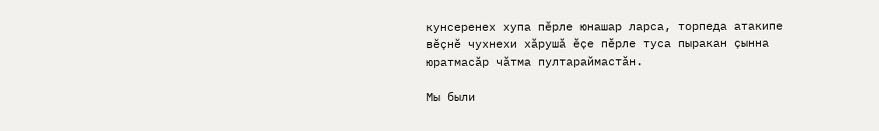кунсеренех хупа пӗрле юнашар ларса, торпеда атакипе вӗҫнӗ чухнехи хӑрушӑ ӗҫе пӗрле туса пыракан ҫынна юратмасӑр чӑтма пултараймастӑн.

Мы были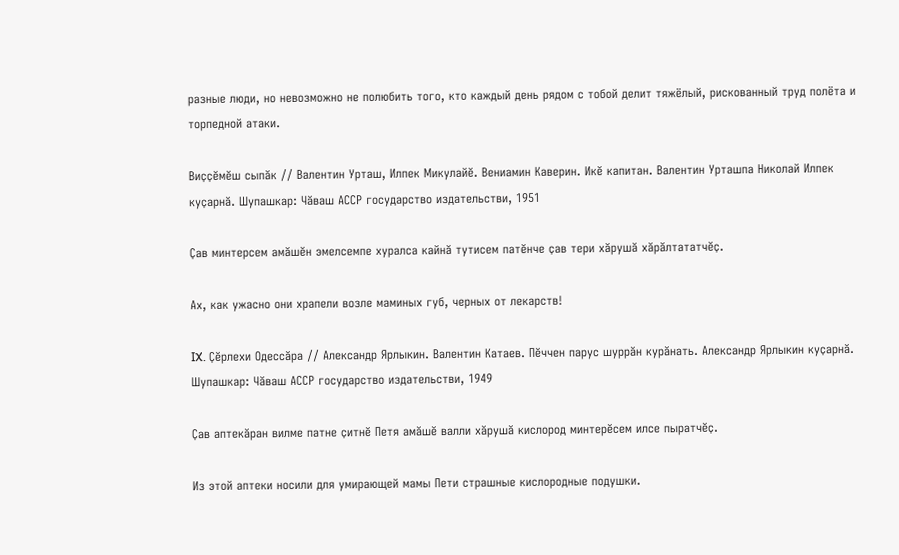разные люди, но невозможно не полюбить того, кто каждый день рядом с тобой делит тяжёлый, рискованный труд полёта и торпедной атаки.

Виҫҫӗмӗш сыпӑк // Валентин Урташ, Илпек Микулайӗ. Вениамин Каверин. Икӗ капитан. Валентин Урташпа Николай Илпек куҫарнӑ. Шупашкар: Чӑваш АССР государство издательстви, 1951

Ҫав минтерсем амӑшӗн эмелсемпе хуралса кайнӑ тутисем патӗнче ҫав тери хӑрушӑ хӑрӑлтататчӗҫ.

Ах, как ужасно они храпели возле маминых губ, черных от лекарств!

IX. Ҫӗрлехи Одессӑра // Александр Ярлыкин. Валентин Катаев. Пӗччен парус шуррӑн курӑнать. Александр Ярлыкин куҫарнӑ. Шупашкар: Чӑваш АССР государство издательстви, 1949

Ҫав аптекӑран вилме патне ҫитнӗ Петя амӑшӗ валли хӑрушӑ кислород минтерӗсем илсе пыратчӗҫ.

Из этой аптеки носили для умирающей мамы Пети страшные кислородные подушки.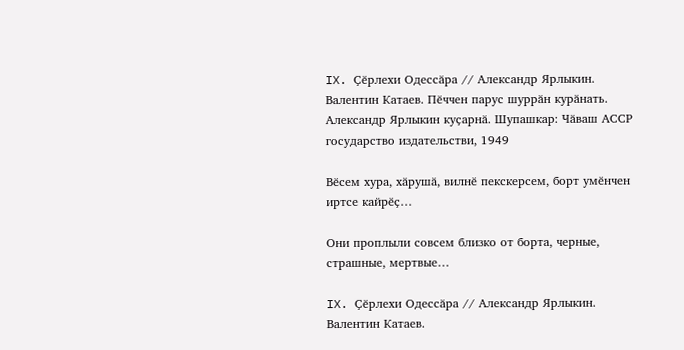IX. Ҫӗрлехи Одессӑра // Александр Ярлыкин. Валентин Катаев. Пӗччен парус шуррӑн курӑнать. Александр Ярлыкин куҫарнӑ. Шупашкар: Чӑваш АССР государство издательстви, 1949

Вӗсем хура, хӑрушӑ, вилнӗ пекскерсем, борт умӗнчен иртсе кайрӗҫ…

Они проплыли совсем близко от борта, черные, страшные, мертвые…

IX. Ҫӗрлехи Одессӑра // Александр Ярлыкин. Валентин Катаев.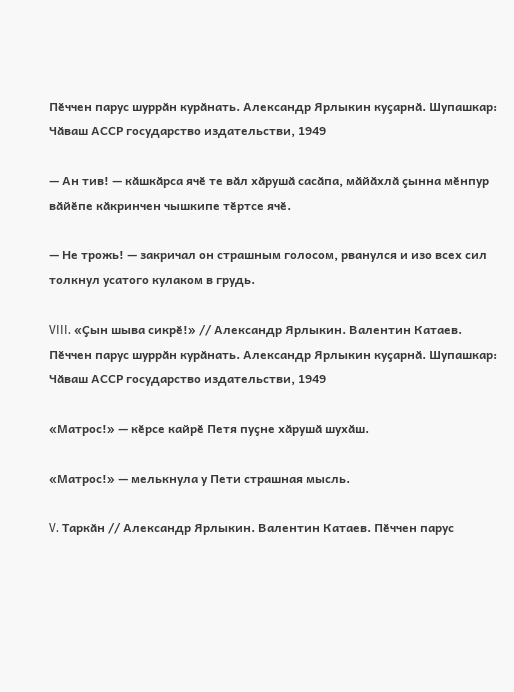Пӗччен парус шуррӑн курӑнать. Александр Ярлыкин куҫарнӑ. Шупашкар: Чӑваш АССР государство издательстви, 1949

— Ан тив! — кӑшкӑрса ячӗ те вӑл хӑрушӑ сасӑпа, мӑйӑхлӑ ҫынна мӗнпур вӑйӗпе кӑкринчен чышкипе тӗртсе ячӗ.

— Не трожь! — закричал он страшным голосом, рванулся и изо всех сил толкнул усатого кулаком в грудь.

VIII. «Ҫын шыва сикрӗ!» // Александр Ярлыкин. Валентин Катаев. Пӗччен парус шуррӑн курӑнать. Александр Ярлыкин куҫарнӑ. Шупашкар: Чӑваш АССР государство издательстви, 1949

«Матрос!» — кӗрсе кайрӗ Петя пуҫне хӑрушӑ шухӑш.

«Матрос!» — мелькнула у Пети страшная мысль.

V. Таркӑн // Александр Ярлыкин. Валентин Катаев. Пӗччен парус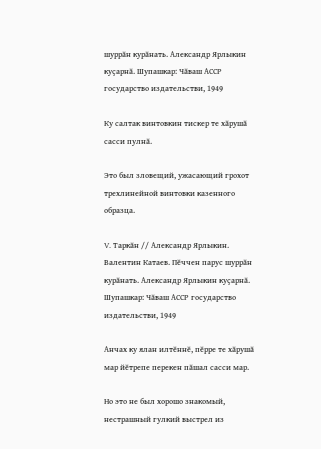шуррӑн курӑнать. Александр Ярлыкин куҫарнӑ. Шупашкар: Чӑваш АССР государство издательстви, 1949

Ку салтак винтовкин тискер те хӑрушӑ сасси пулнӑ.

Это был зловещий, ужасающий грохот трехлинейной винтовки казенного образца.

V. Таркӑн // Александр Ярлыкин. Валентин Катаев. Пӗччен парус шуррӑн курӑнать. Александр Ярлыкин куҫарнӑ. Шупашкар: Чӑваш АССР государство издательстви, 1949

Анчах ку ялан илтӗннӗ, пӗрре те хӑрушӑ мар йӗтрепе перекен пӑшал сасси мар.

Но это не был хорошо знакомый, нестрашный гулкий выстрел из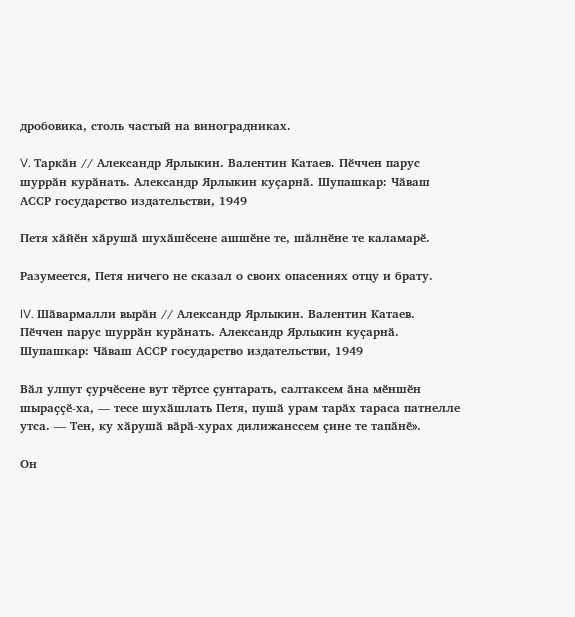дробовика, столь частый на виноградниках.

V. Таркӑн // Александр Ярлыкин. Валентин Катаев. Пӗччен парус шуррӑн курӑнать. Александр Ярлыкин куҫарнӑ. Шупашкар: Чӑваш АССР государство издательстви, 1949

Петя хӑйӗн хӑрушӑ шухӑшӗсене ашшӗне те, шӑлнӗне те каламарӗ.

Разумеется, Петя ничего не сказал о своих опасениях отцу и брату.

IV. Шӑвармалли вырӑн // Александр Ярлыкин. Валентин Катаев. Пӗччен парус шуррӑн курӑнать. Александр Ярлыкин куҫарнӑ. Шупашкар: Чӑваш АССР государство издательстви, 1949

Вӑл улпут ҫурчӗсене вут тӗртсе ҫунтарать, салтаксем ӑна мӗншӗн шыраҫҫӗ-ха, — тесе шухӑшлать Петя, пушӑ урам тарӑх тараса патнелле утса. — Тен, ку хӑрушӑ вӑрӑ-хурах дилижанссем ҫине те тапӑнӗ».

Он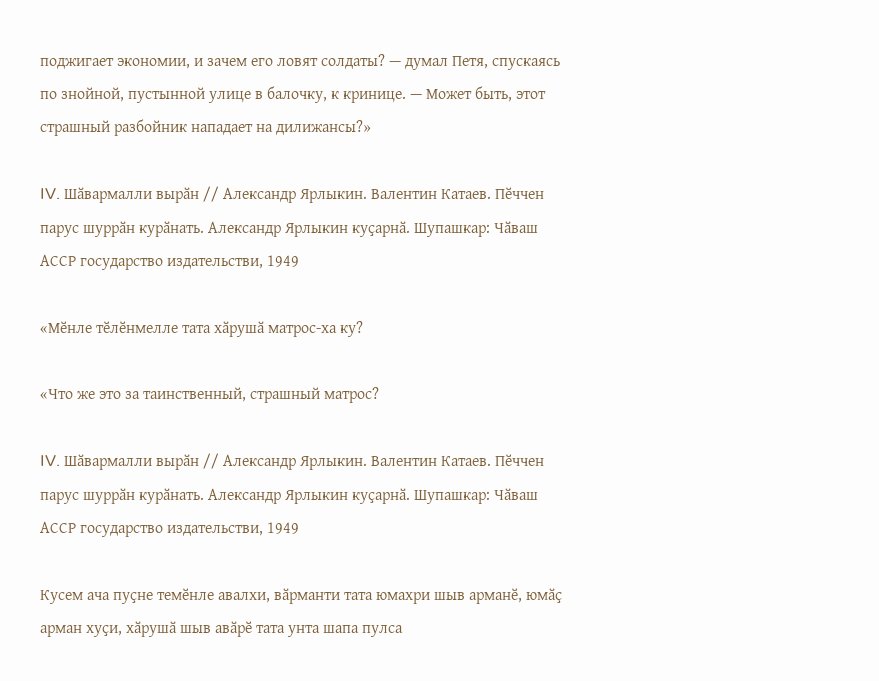поджигает экономии, и зачем его ловят солдаты? — думал Петя, спускаясь по знойной, пустынной улице в балочку, к кринице. — Может быть, этот страшный разбойник нападает на дилижансы?»

IV. Шӑвармалли вырӑн // Александр Ярлыкин. Валентин Катаев. Пӗччен парус шуррӑн курӑнать. Александр Ярлыкин куҫарнӑ. Шупашкар: Чӑваш АССР государство издательстви, 1949

«Мӗнле тӗлӗнмелле тата хӑрушӑ матрос-ха ку?

«Что же это за таинственный, страшный матрос?

IV. Шӑвармалли вырӑн // Александр Ярлыкин. Валентин Катаев. Пӗччен парус шуррӑн курӑнать. Александр Ярлыкин куҫарнӑ. Шупашкар: Чӑваш АССР государство издательстви, 1949

Кусем ача пуҫне темӗнле авалхи, вӑрманти тата юмахри шыв арманӗ, юмӑҫ арман хуҫи, хӑрушӑ шыв авӑрӗ тата унта шапа пулса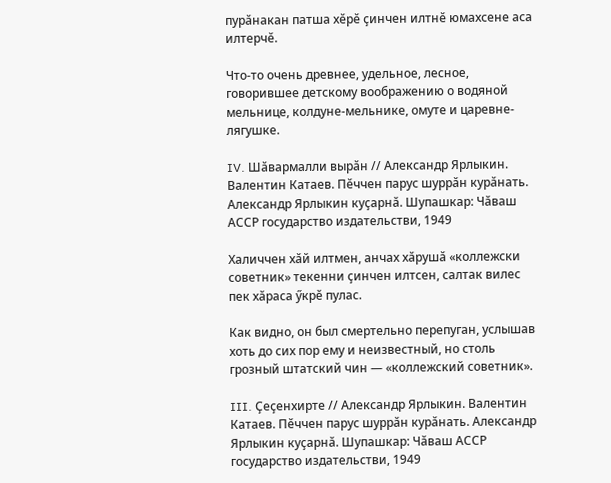пурӑнакан патша хӗрӗ ҫинчен илтнӗ юмахсене аса илтерчӗ.

Что-то очень древнее, удельное, лесное, говорившее детскому воображению о водяной мельнице, колдуне-мельнике, омуте и царевне-лягушке.

IV. Шӑвармалли вырӑн // Александр Ярлыкин. Валентин Катаев. Пӗччен парус шуррӑн курӑнать. Александр Ярлыкин куҫарнӑ. Шупашкар: Чӑваш АССР государство издательстви, 1949

Халиччен хӑй илтмен, анчах хӑрушӑ «коллежски советник» текенни ҫинчен илтсен, салтак вилес пек хӑраса ӳкрӗ пулас.

Как видно, он был смертельно перепуган, услышав хоть до сих пор ему и неизвестный, но столь грозный штатский чин — «коллежский советник».

III. Ҫеҫенхирте // Александр Ярлыкин. Валентин Катаев. Пӗччен парус шуррӑн курӑнать. Александр Ярлыкин куҫарнӑ. Шупашкар: Чӑваш АССР государство издательстви, 1949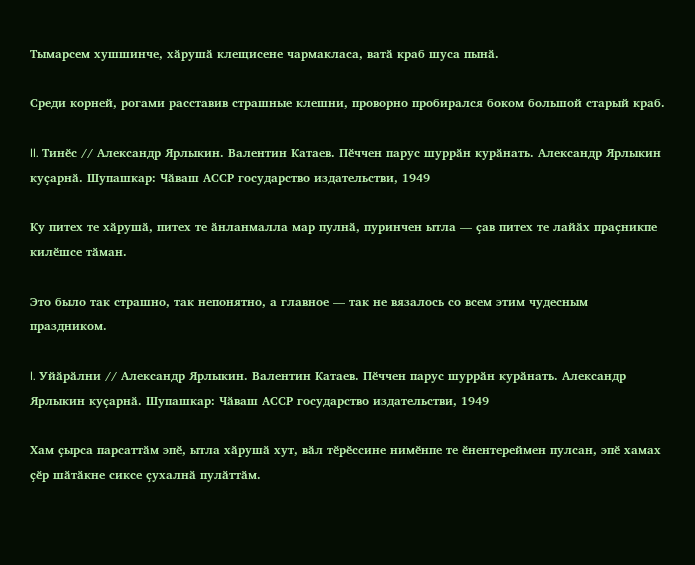Тымарсем хушшинче, хӑрушӑ клещисене чармакласа, ватӑ краб шуса пынӑ.

Среди корней, рогами расставив страшные клешни, проворно пробирался боком большой старый краб.

II. Тинӗс // Александр Ярлыкин. Валентин Катаев. Пӗччен парус шуррӑн курӑнать. Александр Ярлыкин куҫарнӑ. Шупашкар: Чӑваш АССР государство издательстви, 1949

Ку питех те хӑрушӑ, питех те ӑнланмалла мар пулнӑ, пуринчен ытла — ҫав питех те лайӑх праҫникпе килӗшсе тӑман.

Это было так страшно, так непонятно, а главное — так не вязалось со всем этим чудесным праздником.

I. Уйӑрӑлни // Александр Ярлыкин. Валентин Катаев. Пӗччен парус шуррӑн курӑнать. Александр Ярлыкин куҫарнӑ. Шупашкар: Чӑваш АССР государство издательстви, 1949

Хам ҫырса парсаттӑм эпӗ, ытла хӑрушӑ хут, вӑл тӗрӗссине нимӗнпе те ӗнентереймен пулсан, эпӗ хамах ҫӗр шӑтӑкне сиксе ҫухалнӑ пулӑттӑм.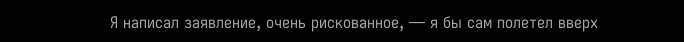Я написал заявление, очень рискованное, — я бы сам полетел вверх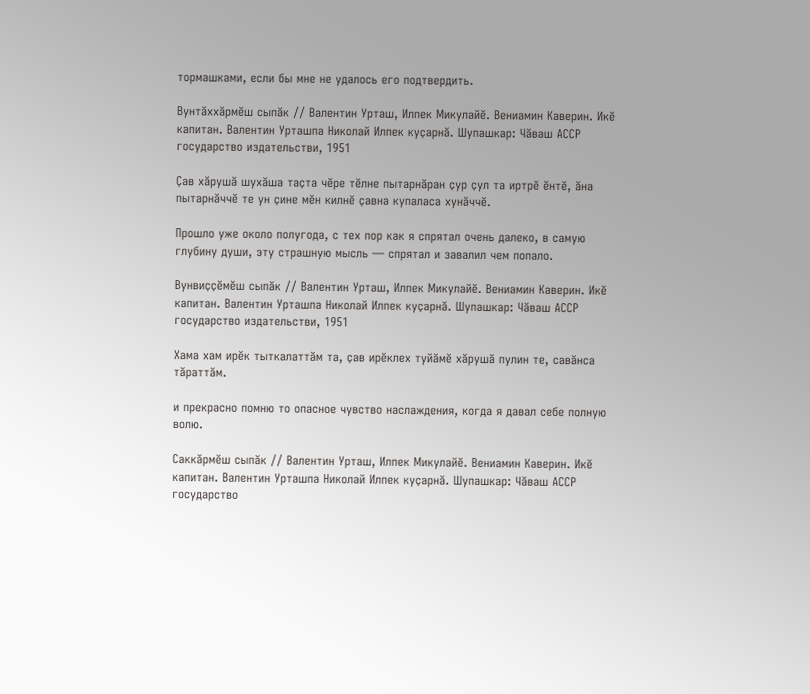тормашками, если бы мне не удалось его подтвердить.

Вунтӑххӑрмӗш сыпӑк // Валентин Урташ, Илпек Микулайӗ. Вениамин Каверин. Икӗ капитан. Валентин Урташпа Николай Илпек куҫарнӑ. Шупашкар: Чӑваш АССР государство издательстви, 1951

Ҫав хӑрушӑ шухӑша таҫта чӗре тӗлне пытарнӑран ҫур ҫул та иртрӗ ӗнтӗ, ӑна пытарнӑччӗ те ун ҫине мӗн килнӗ ҫавна купаласа хунӑччӗ.

Прошло уже около полугода, с тех пор как я спрятал очень далеко, в самую глубину души, эту страшную мысль — спрятал и завалил чем попало.

Вунвиҫҫӗмӗш сыпӑк // Валентин Урташ, Илпек Микулайӗ. Вениамин Каверин. Икӗ капитан. Валентин Урташпа Николай Илпек куҫарнӑ. Шупашкар: Чӑваш АССР государство издательстви, 1951

Хама хам ирӗк тыткалаттӑм та, ҫав ирӗклех туйӑмӗ хӑрушӑ пулин те, савӑнса тӑраттӑм.

и прекрасно помню то опасное чувство наслаждения, когда я давал себе полную волю.

Саккӑрмӗш сыпӑк // Валентин Урташ, Илпек Микулайӗ. Вениамин Каверин. Икӗ капитан. Валентин Урташпа Николай Илпек куҫарнӑ. Шупашкар: Чӑваш АССР государство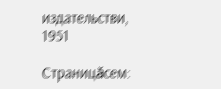издательстви, 1951

Страницăсем: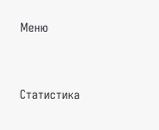Меню



Статистика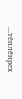...тĕплӗнрех